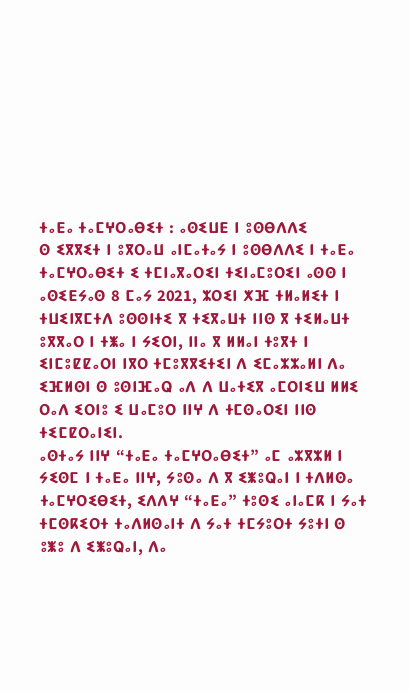ⵜⴰⴹⴰ ⵜⴰⵎⵖⵔⴰⴱⵉⵜ : ⴰⵙⵉⵡⴹ ⵏ ⵓⵙⴱⴷⴷⵉ
ⵙ ⵉⴳⴳⵉⵜ ⵏ ⵓⴳⵔⴰⵡ ⴰⵏⵎⴰⵜⴰⵢ ⵏ ⵓⵙⴱⴷⴷⵉ ⵏ ⵜⴰⴹⴰ ⵜⴰⵎⵖⵔⴰⴱⵉⵜ ⵉ ⵜⵎⵏⴰⴳⴰⵔⵉⵏ ⵜⵉⵏⴰⵎⵓⵔⵉⵏ ⴰⵙⵙ ⵏ ⴰⵙⵉⴹⵢⴰⵙ 8 ⵎⴰⵢ 2021, ⵣⵔⵉⵏ ⵅⴼ ⵜⵍⴰⵍⵉⵜ ⵏ ⵜⵡⵉⵏⴳⵎⵜⴷ ⵓⵙⵙⵏⵜⵉ ⴳ ⵜⵉⴳⴰⵡⵜ ⵏⵏⵙ ⴳ ⵜⵉⵍⴰⵡⵜ ⵓⴳⴳⴰⵔ ⵏ ⵜⵥⴰ ⵏ ⵢⵉⵔⵏ, ⵏⵏⴰ ⴳ ⵍⵍⴰⵏ ⵜⵓⴳⵜ ⵏ ⵉⵏⵎⵓⵇⵇⴰⵔⵏ ⵏⴳⵔ ⵜⵎⵓⴳⴳⵉⵜⵉⵏ ⴷ ⵉⵎⴰⵣⵣⴰⵍⵏ ⴷⴰ ⵉⴼⵍⵙⵏ ⵙ ⵓⵙⵏⴼⴰⵕ ⴰⴷ ⴷ ⵡⴰⵜⵉⴳ ⴰⵎⵔⵏⵉⵡ ⵍⵍⵉ ⵔⴰⴷ ⵉⵔⵏⵓ ⵉ ⵡⴰⵎⵓⵔ ⵏⵏⵖ ⴷ ⵜⵎⵙⴰⵔⵉⵏ ⵏⵏⵙ ⵜⵉⵎⵇⵔⴰⵏⵉⵏ.
ⴰⵙⵜⴰⵢ ⵏⵏⵖ “ⵜⴰⴹⴰ ⵜⴰⵎⵖⵔⴰⴱⵉⵜ” ⴰⵎ ⴰⵣⴳⵣⵍ ⵏ ⵢⵉⵙⵎ ⵏ ⵜⴰⴹⴰ ⵏⵏⵖ, ⵢⵓⵙⴰ ⴷ ⴳ ⵉⵥⵓⵕⴰⵏ ⵏ ⵜⴷⵍⵙⴰ ⵜⴰⵎⵖⵔⵉⴱⵉⵜ, ⵉⴷⴷⵖ “ⵜⴰⴹⴰ” ⵜⵓⵙⵉ ⴰⵏⴰⵎⴽ ⵏ ⵢⴰⵜ ⵜⵎⵙⴽⵉⵔⵜ ⵜⴰⴷⵍⵙⴰⵏⵜ ⴷ ⵢⴰⵜ ⵜⵎⵢⵓⵔⵜ ⵢⵓⵜⵏ ⵙ ⵓⵥⵓ ⴷ ⵉⵥⵓⵕⴰⵏ, ⴷⴰ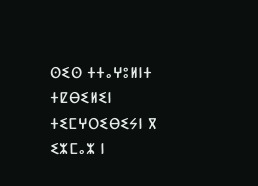ⵙⵉⵙ ⵜⵜⴰⵖⵓⵍⵏⵜ ⵜⵇⴱⵉⵍⵉⵏ ⵜⵉⵎⵖⵔⵉⴱⵉⵢⵏ ⴳ ⵉⵣⵎⴰⵣ ⵏ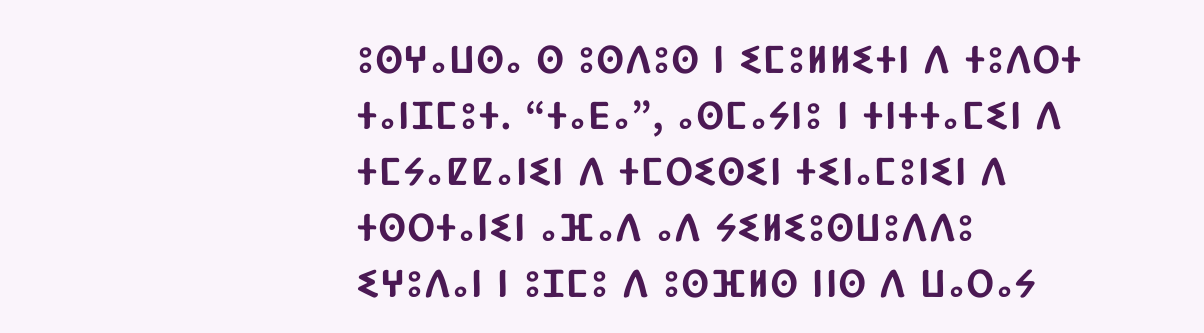ⵓⵙⵖⴰⵡⵙⴰ ⵙ ⵓⵙⴷⵓⵙ ⵏ ⵉⵎⵓⵍⵍⵉⵜⵏ ⴷ ⵜⵓⴷⵔⵜ ⵜⴰⵏⵊⵎⵓⵜ. “ⵜⴰⴹⴰ”, ⴰⵙⵎⴰⵢⵏⵓ ⵏ ⵜⵏⵜⵜⴰⵎⵉⵏ ⴷ ⵜⵎⵢⴰⵇⵇⴰⵏⵉⵏ ⴷ ⵜⵎⵔⵉⵙⵉⵏ ⵜⵉⵏⴰⵎⵓⵏⵉⵏ ⴷ ⵜⵙⵔⵜⴰⵏⵉⵏ ⴰⴼⴰⴷ ⴰⴷ ⵢⵉⵍⵉⵓⵙⵡⵓⴷⴷⵓ ⵉⵖⵓⴷⴰⵏ ⵏ ⵓⵊⵎⵓ ⴷ ⵓⵙⴼⵍⵙ ⵏⵏⵙ ⴷ ⵡⴰⵔⴰⵢ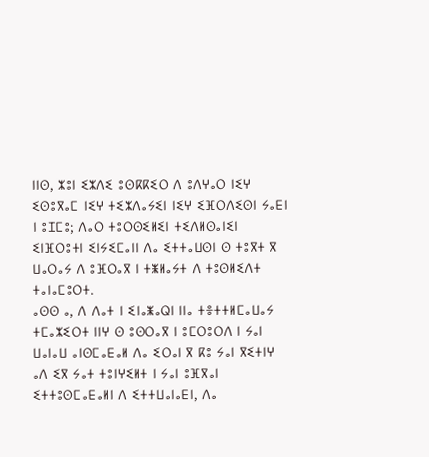ⵏⵏⵙ, ⵣⵓⵏ ⵉⵣⴷⵉ ⵓⵙⴽⴽⵉⵔ ⴷ ⵓⴷⵖⴰⵔ ⵏⵉⵖ ⵉⵙⵓⴳⴰⵎ ⵏⵉⵖ ⵜⵉⵣⴷⴰⵢⵉⵏ ⵏⵉⵖ ⵉⴼⵔⴷⵉⵙⵏ ⵢⴰⴹⵏ ⵏ ⵓⵊⵎⵓ; ⴷⴰⵔ ⵜⵓⵔⵙⵉⵍⵉⵏ ⵜⵉⴷⵍⵙⴰⵏⵉⵏ ⵉⵏⴼⵔⵓⵜⵏ ⵉⵏⵢⵉⵎⴰⵏⵏ ⴷⴰ ⵉⵜⵜⴰⵡⵙⵏ ⵙ ⵜⵓⴳⵜ ⴳ ⵡⴰⵔⴰⵢ ⴷ ⵓⴼⵔⴰⴳ ⵏ ⵜⵥⵍⴰⵢⵜ ⴷ ⵜⵓⵙⵍⵉⴷⵜ ⵜⴰⵏⴰⵎⵓⵔⵜ.
ⴰⵙⵙ ⴰ, ⴷ ⴷⴰⵜ ⵏ ⵉⵏⴰⵥⴰⵕⵏ ⵏⵏⴰ ⵜⴻⵜⵜⵍⵎⴰⵡⴰⵢ ⵜⵎⴰⵣⵉⵔⵜ ⵏⵏⵖ ⵙ ⵓⵙⵔⴰⴳ ⵏ ⵓⵎⵔⵓⵔⴷ ⵏ ⵢⴰⵏ ⵡⴰⵏⴰⵡ ⴰⵏⵙⵎⴰⴹⴰⵍ ⴷⴰ ⵉⵔⴰⵏ ⴳ ⴽⵓ ⵢⴰⵏ ⴳⵉⵜⵏⵖ ⴰⴷ ⵉⴳ ⵢⴰⵜ ⵜⵓⵏⵖⵉⵍⵜ ⵏ ⵢⴰⵏ ⵓⴼⴳⴰⵏ ⵉⵜⵜⵓⵙⵎⴰⴹⴰⵍⵏ ⴷ ⵉⵜⵜⵡⴰⵏⴰⴹⵏ, ⴷⴰ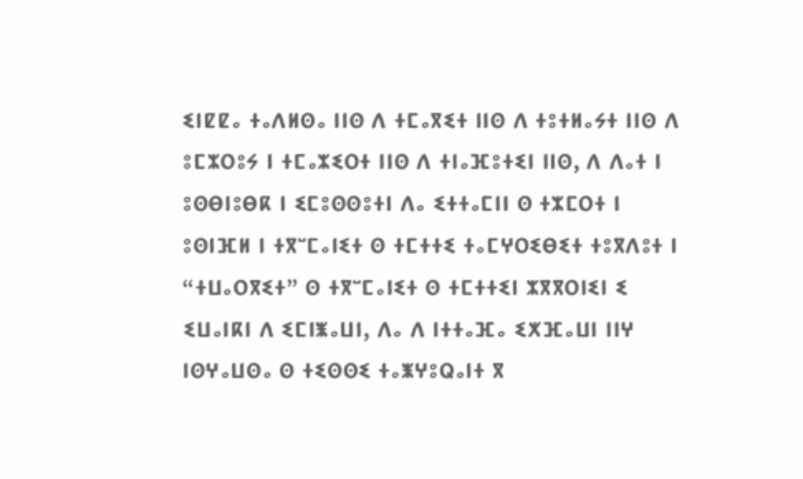ⵉⵏⵇⵇⴰ ⵜⴰⴷⵍⵙⴰ ⵏⵏⵙ ⴷ ⵜⵎⴰⴳⵉⵜ ⵏⵏⵙ ⴷ ⵜⵓⵜⵍⴰⵢⵜ ⵏⵏⵙ ⴷ ⵓⵎⵣⵔⵓⵢ ⵏ ⵜⵎⴰⵣⵉⵔⵜ ⵏⵏⵙ ⴷ ⵜⵏⴰⴼⵓⵜⵉⵏ ⵏⵏⵙ, ⴷ ⴷⴰⵜ ⵏ ⵓⵙⴱⵏⵓⴱⴽ ⵏ ⵉⵎⵓⵙⵙⵓⵜⵏ ⴷⴰ ⵉⵜⵜⴰⵎⵏⵏ ⵙ ⵜⵣⵎⵔⵜ ⵏ ⵓⵙⵏⴼⵍ ⵏ ⵜⴳⵯⵎⴰⵏⵉⵜ ⵙ ⵜⵎⵜⵜⵉ ⵜⴰⵎⵖⵔⵉⴱⵉⵜ ⵜⵓⴳⴷⵓⵜ ⵏ “ⵜⵡⴰⵔⴳⵉⵜ” ⵙ ⵜⴳⵯⵎⴰⵏⵉⵜ ⵙ ⵜⵎⵜⵜⵉⵏ ⵣⴳⴳⵔⵏⵉⵏ ⵉ ⵉⵡⴰⵏⴽⵏ ⴷ ⵉⵎⵏⵥⴰⵡⵏ, ⴷⴰ ⴷ ⵏⵜⵜⴰⴼⴰ ⵉⵅⴼⴰⵡⵏ ⵏⵏⵖ ⵏⵙⵖⴰⵡⵙⴰ ⵙ ⵜⵉⵙⵙⵉ ⵜⴰⵥⵖⵓⵕⴰⵏⵜ ⴳ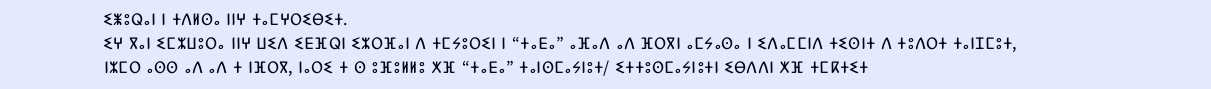ⵉⵥⵓⵕⴰⵏ ⵏ ⵜⴷⵍⵙⴰ ⵏⵏⵖ ⵜⴰⵎⵖⵔⵉⴱⵉⵜ.
ⵉⵖ ⴳⴰⵏ ⵉⵎⵣⵡⵓⵔⴰ ⵏⵏⵖ ⵡⵉⴷ ⵉⴹⴼⵕⵏ ⵉⵣⵔⴼⴰⵏ ⴷ ⵜⵎⵢⵓⵔⵉⵏ ⵏ “ⵜⴰⴹⴰ” ⴰⴼⴰⴷ ⴰⴷ ⴼⵔⴳⵏ ⴰⵎⵢⴰⵙⴰ ⵏ ⵉⴷⴰⵎⵎⵏⴷ ⵜⵉⵙⵏⵜ ⴷ ⵜⵓⴷⵔⵜ ⵜⴰⵏⵊⵎⵓⵜ, ⵏⵣⵎⵔ ⴰⵙⵙ ⴰⴷ ⴰⴷ ⵜ ⵏⴼⵔⴳ, ⵏⴰⵔⵉ ⵜ ⵙ ⵓⴼⵓⵍⵍⵓ ⵅⴼ “ⵜⴰⴹⴰ” ⵜⴰⵏⵙⵎⴰⵢⵏⵓⵜ/ ⵉⵜⵜⵓⵙⵎⴰⵢⵏⵓⵜⵏ ⵉⴱⴷⴷⵏ ⵅⴼ ⵜⵎⴽⵜⵉⵜ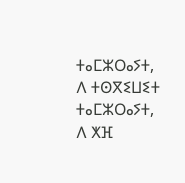ⵜⴰⵎⵣⵔⴰⵢⵜ, ⴷ ⵜⵙⴳⵉⵡⵉⵜ ⵜⴰⵎⵣⵔⴰⵢⵜ, ⴷ ⵅⴼ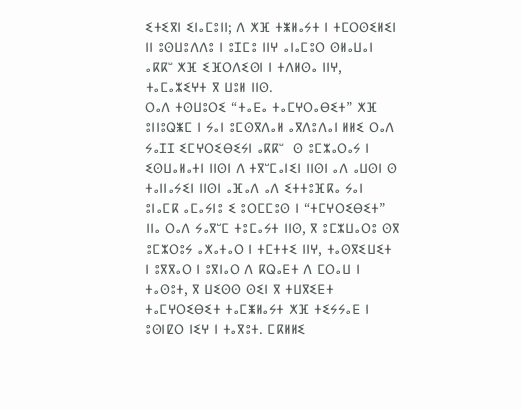ⵉⵜⵉⴳⵏ ⵉⵏⴰⵎⵓⵏⵏ; ⴷ ⵅⴼ ⵜⵥⵍⴰⵢⵜ ⵏ ⵜⵎⵔⵙⵉⵍⵉⵏ ⵏⵏ ⵓⵙⵡⵓⴷⴷⵓ ⵏ ⵓⵊⵎⵓ ⵏⵏⵖ ⴰⵏⴰⵎⵓⵔ ⵙⵍⴰⵡⴰⵏ ⴰⴽⴽⵯ ⵅⴼ ⵉⴼⵔⴷⵉⵙⵏ ⵏ ⵜⴷⵍⵙⴰ ⵏⵏⵖ, ⵜⴰⵎⴰⵣⵉⵖⵜ ⴳ ⵡⵓⵍ ⵏⵏⵙ.
ⵔⴰⴷ ⵜⵙⵡⵓⵔⵉ “ⵜⴰⴹⴰ ⵜⴰⵎⵖⵔⴰⴱⵉⵜ” ⵅⴼ ⵓⵏⵏⵓⵕⵥⵎ ⵏ ⵢⴰⵏ ⵓⵎⵙⴳⴷⴰⵍ ⴰⴳⴷⵓⴷⴰⵏ ⵍⵍⵉ ⵔⴰⴷ ⵢⴰⵊⵊ ⵉⵎⵖⵔⵉⴱⵉⵢⵏ ⴰⴽⴽⵯ  ⵙ ⵓⵎⵣⴰⵔⴰⵢ ⵏ ⵉⵙⵡⴰⵍⴰⵜⵏ ⵏⵏⵙⵏ ⴷ ⵜⴳⵯⵎⴰⵏⵉⵏ ⵏⵏⵙⵏ ⴰⴷ ⴰⵡⵙⵏ ⵙ ⵜⴰⵏⵏⴰⵢⵉⵏ ⵏⵏⵙⵏ ⴰⴼⴰⴷ ⴰⴷ ⵉⵜⵜⵓⴼⴽⴰ ⵢⴰⵏ ⵓⵏⴰⵎⴽ ⴰⵎⴰⵢⵏⵓ ⵉ ⵓⵔⵎⵎⵓⵙ ⵏ “ⵜⵎⵖⵔⵉⴱⵉⵜ” ⵏⵏⴰ ⵔⴰⴷ ⵢⴰⴳⵯⵎ ⵜⵓⵎⴰⵢⵜ ⵏⵏⵙ, ⴳ ⵓⵎⵣⵡⴰⵔⵓ ⵙⴳ ⵓⵎⵣⵔⵓⵢ ⴰⵅⴰⵜⴰⵔ ⵏ ⵜⵎⵜⵜⵉ ⵏⵏⵖ, ⵜⴰⵙⴳⵉⵡⵉⵜ ⵏ ⵓⴳⴳⴰⵔ ⵏ ⵓⴳⵏⴰⵔ ⴷ ⴽⵕⴰⴹⵜ ⴷ ⵎⵔⴰⵡ ⵏ ⵜⴰⵙⵓⵜ, ⴳ ⵡⵉⵙⵙ ⵙⵉⵏ ⴳ ⵜⵡⴳⵉⴹⵜ ⵜⴰⵎⵖⵔⵉⴱⵉⵜ ⵜⴰⵎⵥⵍⴰⵢⵜ ⵅⴼ ⵜⵉⵢⵢⴰⴹ ⵏ ⵓⵙⵏⵇⵔ ⵏⵉⵖ ⵏ ⵜⴰⴳⵓⵜ. ⵎⴽⵍⵍⵉ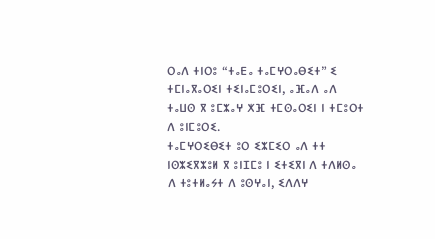ⵔⴰⴷ ⵜⵏⵔⵓ “ⵜⴰⴹⴰ ⵜⴰⵎⵖⵔⴰⴱⵉⵜ” ⵉ ⵜⵎⵏⴰⴳⴰⵔⵉⵏ ⵜⵉⵏⴰⵎⵓⵔⵉⵏ, ⴰⴼⴰⴷ ⴰⴷ ⵜⴰⵡⵙ ⴳ ⵓⵎⵣⴰⵖ ⵅⴼ ⵜⵎⵙⴰⵔⵉⵏ ⵏ ⵜⵎⵓⵔⵜ ⴷ ⵓⵏⵎⵓⵔⵉ.
ⵜⴰⵎⵖⵔⵉⴱⵉⵜ ⵓⵔ ⵉⵣⵎⵉⵔ ⴰⴷ ⵜⵜ ⵏⵙⵣⵉⴳⵣⵓⵍ ⴳ ⵓⵏⵊⵎⵓ ⵏ ⵉⵜⵉⴳⵏ ⴷ ⵜⴷⵍⵙⴰ ⴷ ⵜⵓⵜⵍⴰⵢⵜ ⴷ ⵓⵙⵖⴰⵏ, ⵉⴷⴷⵖ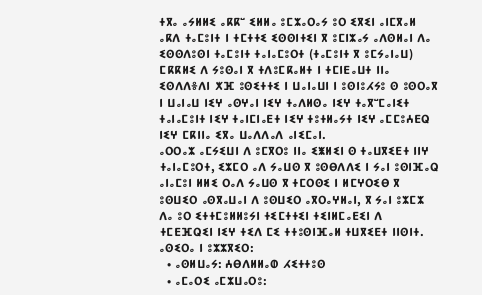ⵜⴳⴰ ⴰⵢⵍⵍⵉ ⴰⴽⴽⵯ ⵉⵍⵍⴰ ⵓⵎⵣⴰⵔⴰⵢ ⵓⵔ ⵉⴳⵉⵏ ⴰⵏⵎⴳⴰⵍ ⴰⴽⴷ ⵜⴰⵎⵓⵏⵜ ⵏ ⵜⵎⵜⵜⵉ ⵉⵙⵙⵏⵜⵉⵏ ⴳ ⵓⵎⵏⵣⴰⵢ ⴰⴷⵙⵍⴰⵏ ⴷⴰ ⵉⵙⵙⴷⵓⵙⵏ ⵜⴰⵎⵓⵏⵜ ⵜⴰⵏⴰⵎⵓⵔⵜ (ⵜⴰⵎⵓⵏⵜ ⴳ ⵓⵎⵢⴰⵏⴰⵡ) ⵎⴽⴽⵍⵉ ⴷ ⵢⵓⵙⴰⵏ ⴳ ⵜⴷⵓⵎⴽⴰⵍⵜ ⵏ ⵜⵎⵏⴹⴰⵡⵜ ⵏⵏⴰ ⵉⵙⴷⴷⴻⴷⵏ ⵅⴼ ⵓⵙⵉⵜⵜⵉ ⵏ ⵡⴰⵏⴰⵡⵏ ⵏ ⵓⵙⵏⵓⵃⵢⵓ ⵙ ⵓⵙⵔⴰⴳ ⵏ ⵡⴰⵏⴰⵡ ⵏⵉⵖ ⴰⵙⵖⴰⵏ ⵏⵉⵖ ⵜⴰⴷⵍⵙⴰ ⵏⵉⵖ ⵜⴰⴳⵯⵎⴰⵏⵉⵜ ⵜⴰⵏⴰⵎⵓⵏⵜ ⵏⵉⵖ ⵜⴰⵏⵎⵏⴰⴹⵜ ⵏⵉⵖ ⵜⵓⵜⵍⴰⵢⵜ ⵏⵉⵖ ⴰⵎⵎⵓⵄⴹⵕ ⵏⵉⵖ ⵎⴽⵏⵏⴰ ⵉⴳⴰ ⵡⴰⴷⴷⴰⴷ ⴰⵏⵉⵎⴰⵏ.
ⴰⵔⵔⴰⵣ ⴰⵎⵢⵉⵡⵏ ⴷ ⵓⵎⴳⵔⵓ ⵏⵏⴰ ⵉⵥⵍⵉⵏ ⵙ ⵜⴰⵡⴳⵉⴹⵜ ⵏⵏⵖ ⵜⴰⵏⴰⵎⵓⵔⵜ, ⵉⵣⵎⵔ ⴰⴷ ⵢⴰⵡⵙ ⴳ ⵓⵙⴱⴷⴷⵉ ⵏ ⵢⴰⵏ ⵓⵙⵏⴼⴰⵕ ⴰⵏⴰⵎⵓⵏ ⵍⵍⵉ ⵔⴰⴷ ⵢⴰⵡⵙ ⴳ ⵜⵎⵔⵙⵉ ⵏ ⵍⵎⵖⵔⵉⴱ ⴳ ⵓⵙⵡⵉⵔ ⴰⵙⴳⴰⵡⴰⵏ ⴷ ⵓⵙⵡⵉⵔ ⴰⴳⵔⴰⵖⵍⴰⵏ, ⴳ ⵢⴰⵏ ⵓⵣⵎⵣ ⴷⴰ ⵓⵔ ⵉⵜⵜⵎⵓⵍⵍⵓⵢⵏ ⵜⵉⵎⵜⵜⵉⵏ ⵜⵉⵏⵍⵎⴰⴹⵉⵏ ⴷ ⵜⵎⴹⴼⵕⵉⵏ ⵏⵉⵖ ⵜⵉⴷ ⵎⵉ ⵜⵜⵓⵙⵏⴼⴰⵍ ⵜⵡⴳⵉⴹⵜ ⵏⵏⵙⵏⵜ.
ⴰⵙⵉⵔⴰ ⵏ ⵓⵣⵣⴳⵉⵔ:
  • ⴰⵙⵍⵡⴰⵢ: ⵄⴱⴷⵍⵍⴰⵀ ⵃⵉⵜⵜⵓⵙ
  • ⴰⵎⴰⵔⵉ ⴰⵎⵣⵡⴰⵔⵓ: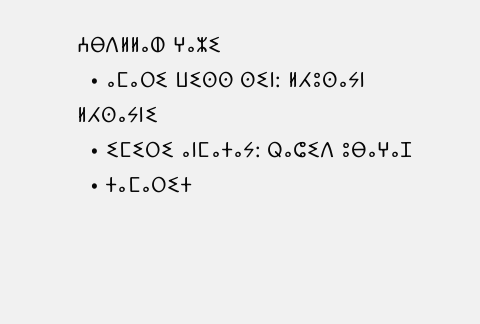ⵄⴱⴷⵍⵍⴰⵀ ⵖⴰⵣⵉ
  • ⴰⵎⴰⵔⵉ ⵡⵉⵙⵙ ⵙⵉⵏ: ⵍⵃⵓⵙⴰⵢⵏ ⵍⵃⵙⴰⵢⵏⵉ
  • ⵉⵎⵉⵔⵉ ⴰⵏⵎⴰⵜⴰⵢ: ⵕⴰⵛⵉⴷ ⵓⴱⴰⵖⴰⵊ
  • ⵜⴰⵎⴰⵔⵉⵜ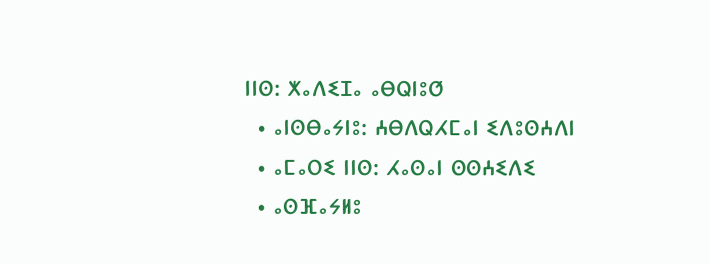ⵏⵏⵙ: ⵅⴰⴷⵉⵊⴰ ⴰⴱⵕⵏⵓⵚ
  • ⴰⵏⵙⴱⴰⵢⵏⵓ: ⵄⴱⴷⵕⵃⵎⴰⵏ ⵉⴷⵓⵙⵄⴷⵏ
  • ⴰⵎⴰⵔⵉ ⵏⵏⵙ: ⵃⴰⵙⴰⵏ ⵙⵙⵄⵉⴷⵉ
  • ⴰⵙⴼⴰⵢⵍⵓ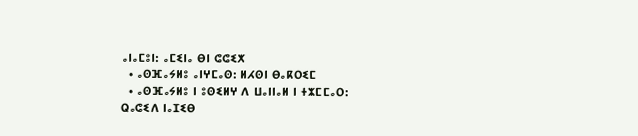ⴰⵏⴰⵎⵓⵏ: ⴰⵎⵉⵏⴰ ⴱⵏ ⵛⵛⵉⵅ
  • ⴰⵙⴼⴰⵢⵍⵓ ⴰⵏⵖⵎⴰⵙ: ⵍⵃⵙⵏ ⴱⴰⴽⵔⵉⵎ
  • ⴰⵙⴼⴰⵢⵍⵓ ⵏ ⵓⵙⵉⵍⵖ ⴷ ⵡⴰⵏⵏⴰⵍ ⵏ ⵜⵣⵎⵎⴰⵔ: ⵕⴰⵛⵉⴷ ⵏⴰⵊⵉⴱ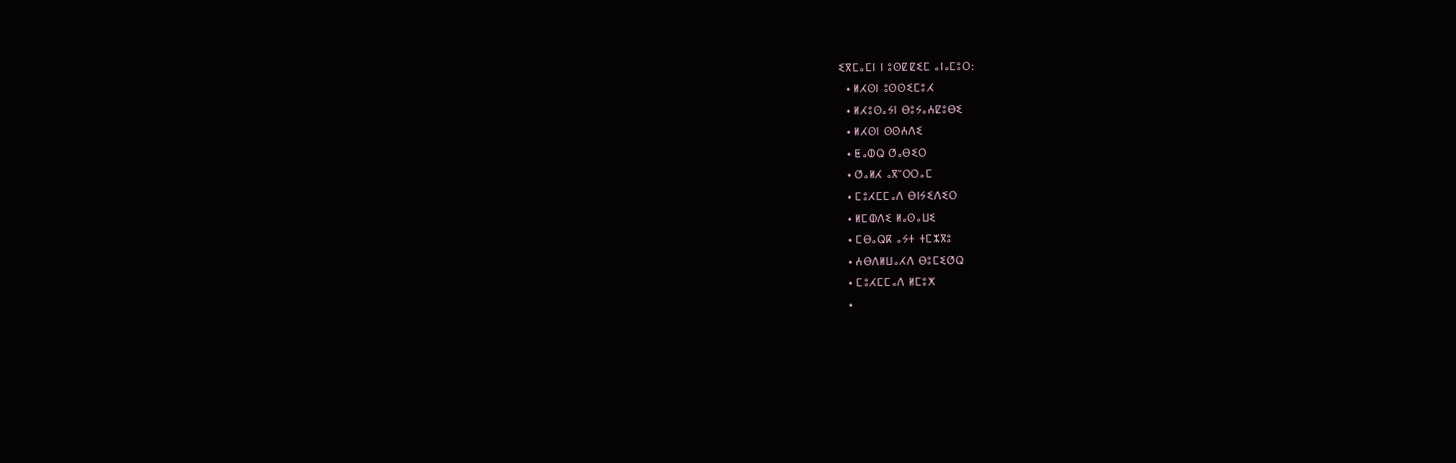ⵉⴳⵎⴰⵎⵏ ⵏ ⵓⵙⵇⵇⵉⵎ ⴰⵏⴰⵎⵓⵔ:
  • ⵍⵃⵙⵏ ⵓⵙⵙⵉⵎⵓⵃ
  • ⵍⵃⵓⵙⴰⵢⵏ ⴱⵓⵢⴰⵄⵇⵓⴱⵉ
  • ⵍⵃⵙⵏ ⵙⵙⵄⴷⵉ
  • ⵟⴰⵀⵕ ⵚⴰⴱⵉⵔ
  • ⵚⴰⵍⵃ ⴰⴳⵯⵔⵔⴰⵎ
  • ⵎⵓⵃⵎⵎⴰⴷ ⴱⵏⵢⵉⴷⵉⵔ
  • ⵍⵎⵀⴷⵉ ⵍⴰⵙⴰⵡⵉ
  • ⵎⴱⴰⵕⴽ ⴰⵢⵜ ⵜⵎⵣⴳⵓ
  • ⵄⴱⴷⵍⵡⴰⵃⴷ ⴱⵓⵎⵉⵚⵕ
  • ⵎⵓⵃⵎⵎⴰⴷ ⵍⵎⵓⵅ
  •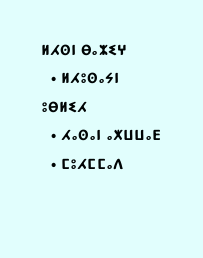ⵍⵃⵙⵏ ⴱⴰⵣⵉⵖ
  • ⵍⵃⵓⵙⴰⵢⵏ ⵓⴱⵍⵉⵃ
  • ⵃⴰⵙⴰⵏ ⴰⵅⵡⵡⴰⴹ
  • ⵎⵓⵃⵎⵎⴰⴷ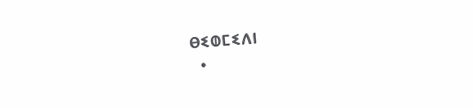ⴱⵉⵀⵎⵉⴷⵏ
  •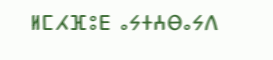ⵍⵎⵃⴼⵓⴹ ⴰⵢⵜⵄⴱⴰⵢⴷ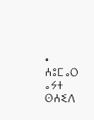• ⵄⵓⵎⴰⵔ ⴰⵢⵜ ⵙⵄⵉⴷ